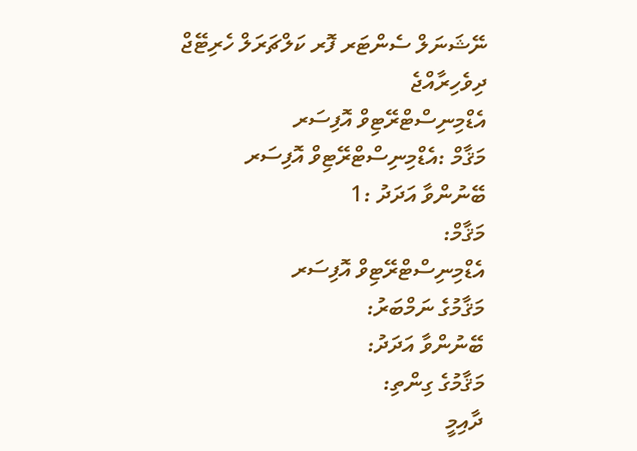ނޭޝަނަލް ސެންޓަރ ފޮރ ކަލްޗަރަލް ހެރިޓޭޖް
ދިވެހިރާއްޖެ
އެޑްމިނިސްޓްރޭޓިވް އޮފިސަރ
މަޤާމް :އެޑްމިނިސްޓްރޭޓިވް އޮފިސަރ
ބޭނުންވާ އަދަދު :1
މަޤާމް:
އެޑްމިނިސްޓްރޭޓިވް އޮފިސަރ
މަޤާމުގެ ނަމްބަރު:
ބޭނުންވާ އަދަދު:
މަޤާމުގެ ގިންތި:
ދާއިމީ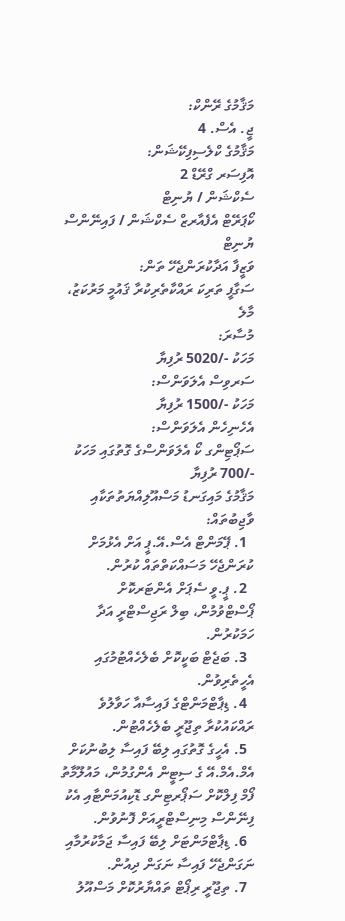މަޤާމުގެ ރޭންކް:
ޖީ. އެސް. 4
މަޤާމުގެ ކްލެސިފިކޭޝަން:
އޮފިސަރ ގްރޭޑް 2
ސެކްޝަން / ޔުނިޓް
ކޯޕަރޭޓް އެފެއާރޒް ސެކްޝަން / ފައިނޭންސް ޔުނިޓް
ވަޒީފާ އަދާކުރަންޖެހޭ ތަން:
ސަގާފީ ތަރިކަ ރައްކާތެރިކުރާ ޤައުމީ މަރުކަޒު، މާލެ
މުސާރަ:
މަހަކު -/5020 ރުފިޔާ
ސަރވިސް އެލަވަންސް:
މަހަކު -/1500 ރުފިޔާ
އެހެނިހެން އެލަވަންސް:
ސަޕޯޓިންގ ކޯ އެލަވަންސްގެ ގޮތުގައި މަހަކު -/700 ރުފިޔާ
މަޤާމުގެ މައިގަނޑު މަސްއޫލިއްޔަތުތަކާއި ވާޖިބުތައް:
  1. ޕޭމަންޓް އެސް.އޭ.ޕީ އަށް އެޅުމަށް ކުރަންޖެހޭ މަސައްކަތްތައް ކުރުން.
  2. ޕީ.ވީ ސެޕަށް އެންޓަރކޮށް ޕޯސްޓްވުމުން، ބިލް ރަޖިސްޓްރީ އަދާ ހަމަކުރުން.
  3. ބަޖެޓް ބަކީކޮށް ބެލެހެއްޓުމުގައި އެހީތެރިވުން.
  4. ޑިޕާޓްމަންޓްގެ ފައިސާއާ ހަވާލުވެ ރައްކައުކުރާ ތިޖޫރީ ބެލެހެއްޓުން.
  5. އެހީގެ ގޮތުގައި ލިބޭ ފައިސާ ލިބުނުކަށް އެމް.އެމް.އޭ ގެ ސިޓީން އެންގުމުން، މައުލޫމާތު ފޯމް ފިލްކޮށް ސަޕޯރޓިންގ ޑޮކިއުމަންޓާއި އެކު ފިނޭންސް މިނިސްޓްރީއަށް ފޮނުވުން.
  6. ޑިޕާޓްމަންޓަށް ލިބޭ ފައިސާ ޖަމާކުރުމާއި ނަގަންޖެހޭ ފައިސާ ނަގަން ދިއުން.
  7. ތިޖޫރީ ރިޕޯޓް ތައްޔާރުކޮށް މަސްއޫލު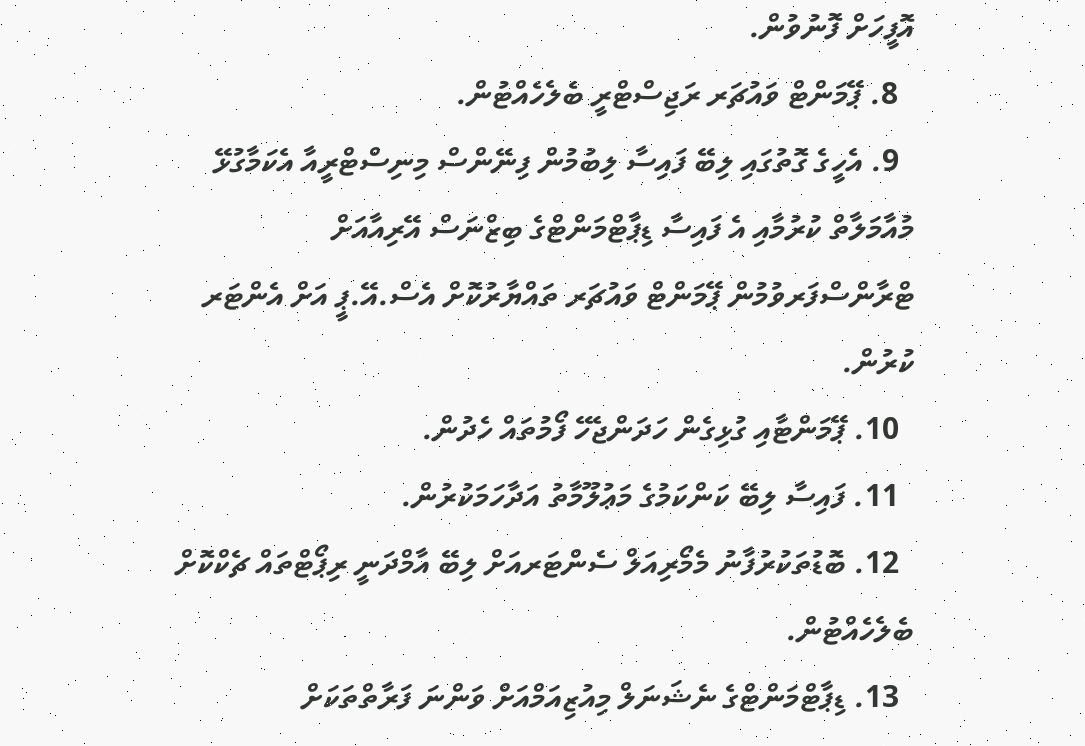އޮފީހަށް ފޮނުވުން.
  8. ޕޭމަންޓް ވައުޗަރ ރަޖިސްޓްރީ ބެލެހެއްޓުން.
  9. އެހީގެ ގޮތުގައި ލިބޭ ފައިސާ ލިބުމުން ފިނޭންސް މިނިސްޓްރީއާ އެކަމާގުޅޭ މުއާމަލާތް ކުރުމާއި އެ ފައިސާ ޑިޕާޓްމަންޓްގެ ބިޒްނަސް އޭރިއާއަށް ޓްރާންސްފަރވުމުން ޕޭމަންޓް ވައުޗަރ ތައްޔާރުކޮށް އެސް.އޭ.ޕީ އަށް އެންޓަރ ކުރުން.
  10. ޕޭމަންޓާއި ގުޅިގެން ހަދަންޖެހޭ ފޯމުތައް ހެދުން.
  11. ފައިސާ ލިބޭ ކަންކަމުގެ މަޢުލޫމާތު އަދާހަމަކުރުން.
  12. ބޮޑުތަކުރުފާނު މެމޯރިއަލް ސެންޓަރއަށް ލިބޭ އާމްދަނީ ރިޕޯޓްތައް ޗެކްކޮށް ބެލެހެއްޓުން.
  13. ޑިޕާޓްމަންޓްގެ ނެޝަނަލް މިއުޒިއަމްއަށް ވަންނަ ފަރާތްތަކަށް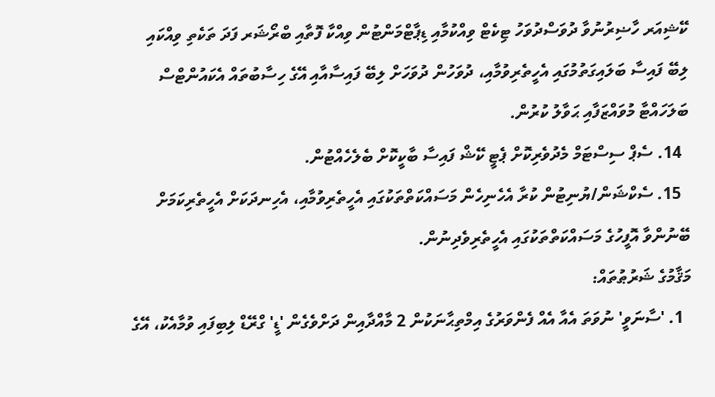ކޭޝިއަރ ހާޟިރުނުވާ ދުވަސްދުވަހު ޓިކެޓް ވިއްކުމާއި ޑިޕާޓްމަންޓުން ވިއްކާ ފޮތާއި ބްރޯޝަރ ފަދަ ތަކެތި ވިއްކައި ލިބޭ ފައިސާ ބަލައިގަތުމުގައި އެހީތެރިވުމާއި، ދުވަހުން ދުވަހަށް ލިބޭ ފައިސާއާއި އޭގެ ހިސާބުތައް އެކައުންޓްސް ބަލަހައްޓާ މުވައްޒަފާއި ޙަވާލު ކުރުން.
  14. ސެޕް ސިސްޓަމް މެދުވެރިކޮށް ޕެޓީ ކޭޝް ފައިސާ ބާކީކޮށް ބެލެހެއްޓުން.
  15. ސެކްޝަން/ޔުނިޓުން ކުރާ އެހެނިހެން މަސައްކަތްތަކުގައި އެހީތެރިވުމާއި، އެހިނދަކަށް އެހީތެރިކަމަށް ބޭނުންވާ އޮފީހުގެ މަސައްކަތްތަކުގައި އެހީތެރިވެދިނުން.
މަޤާމުގެ ޝަރުޠުތައް:
  1. 'ސާނަވީ' ނުވަތަ އެއާ އެއް ފެންވަރުގެ އިމްތިޙާނަކުން 2 މާއްދާއިން ދަށްވެގެން 'ޑީ' ގްރޭޑް ލިބިފައި ވުމާއެކު، އޭގެ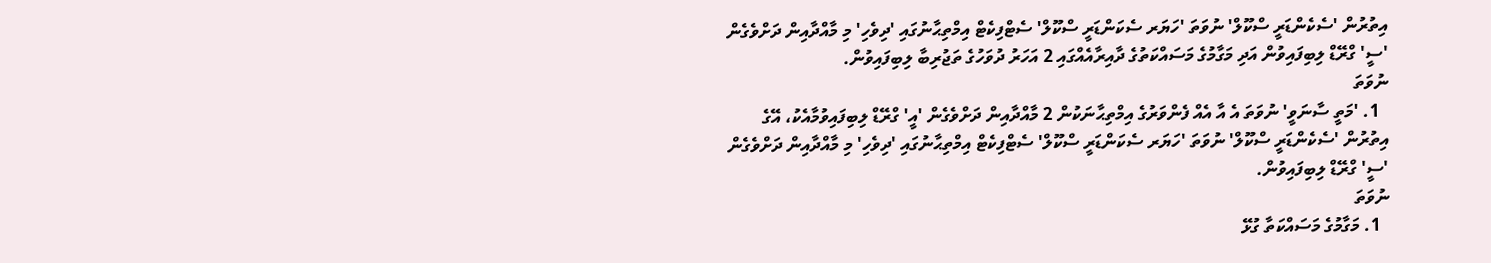އިތުރުން 'ސެކެންޑަރީ ސްކޫލް' ނުވަތަ 'ހަޔަރ ސެކަންޑަރީ ސްކޫލް' ސެޓްފިކެޓް އިމްތިޙާނުގައި 'ދިވެހި' މި މާއްދާއިން ދަށްވެގެން 'ސީ' ގްރޭޑް ލިބިފައިވުން އަދި މަގާމުގެ މަސައްކަތުގެ ދާއިރާއެއްގައި 2 އަހަރު ދުވަހުގެ ތަޖުރިބާ ލިބިފައިވުން.
ނުވަތަ
  1. 'މަތީ ސާނަވީ' ނުވަތަ އެ އާ އެއް ފެންވަރުގެ އިމްތިޙާނަކުން 2 މާއްދާއިން ދަށްވެގެން 'އީ' ގްރޭޑް ލިބިފައިވުމާއެކު، އޭގެ އިތުރުން 'ސެކެންޑަރީ ސްކޫލް' ނުވަތަ 'ހަޔަރ ސެކަންޑަރީ ސްކޫލް' ސެޓްފިކެޓް އިމްތިޙާނުގައި 'ދިވެހި' މި މާއްދާއިން ދަށްވެގެން 'ސީ' ގްރޭޑް ލިބިފައިވުން.
ނުވަތަ
  1. މަގާމުގެ މަސައްކަތާ ގުޅޭ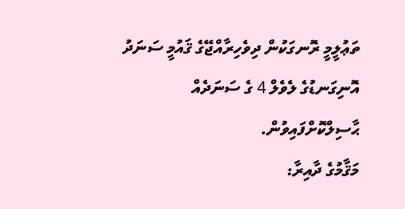ތަޢުލީމީ ރޮނގަކުން ދިވެހިރާއްޖޭގެ ޤައުމީ ސަނަދު އޮނިގަނޑުގެ ލެވެލް 4 ގެ ސަނަދެއް ޙާސިލްކޮށްފައިވުން.
މަޤާމުގެ ދާއިރާ: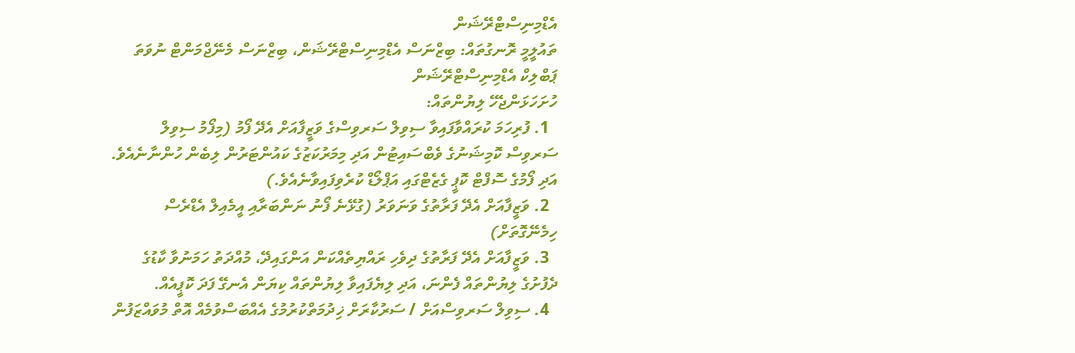އެޑްމިނިސްޓްރޭޝަން
ތައުލީމީ ރޮނގުތައް: ބިޒްނަސް އެޑްމިނިސްޓްރޭޝަން، ބިޒްނަސް މެނޭޖްމަންޓް ނުވަތަ ޕަބްލިކް އެޑްމިނިސްޓްރޭޝަން
ހުށަހަޅަންޖެހޭ ލިޔުންތައް:
  1. ފުރިހަމަ ކުރައްވާފައިވާ ސިވިލް ސަރވިސްގެ ވަޒީފާއަށް އެދޭ ފޯމު (މިފޯމު ސިވިލް ސަރވިސް ކޮމިޝަނުގެ ވެބްސައިޓުން އަދި މިމަރުކަޒުގެ ކައުންޓަރުން ލިބެން ހުންނާނެއެވެ. އަދި ފޯމުގެ ސޮފްޓް ކޮޕީ ގެޒެޓްގައި އަޕްލޯޑް ކުރެވިފައިވާނެއެވެ.)
  2. ވަޒީފާއަށް އެދޭ ފަރާތުގެ ވަނަވަރު (ގުޅޭނެ ފޯނު ނަންބަރާއި އީމެއިލް އެޑްރެސް ހިމެނޭގޮތަށް)
  3. ވަޒީފާއަށް އެދޭ ފަރާތުގެ ދިވެހި ރައްޔިތެއްކަން އަންގައިދޭ، މުއްދަތު ހަމަނުވާ ކާޑުގެ ދެފުށުގެ ލިޔުންތައް ފެންނަ، އަދި ލިޔެފައިވާ ލިޔުންތައް ކިޔަން އެނގޭ ފަދަ ކޮޕީއެއް.
  4. ސިވިލް ސަރވިސްއަށް / ސަރުކާރަށް ޚިދުމަތްކުރުމުގެ އެއްބަސްވުމެއް އޮތް މުވައްޒަފުން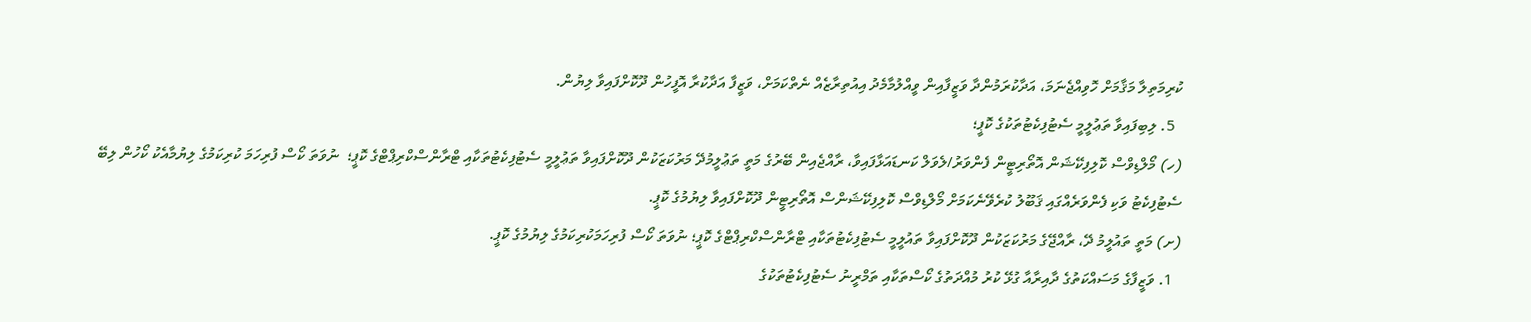ކުރިމަތިލާ މަޤާމަށް ހޮވިއްޖެނަމަ، އަދާކުރަމުންދާ ވަޒީފާއިން ވީއްލުމާމެދު އިއުތިރާޒެއް ނެތްކަމަށް، ވަޒީފާ އަދާކުރާ އޮފީހުން ދޫކޮށްފައިވާ ލިޔުން.
  5. ލިބިފައިވާ ތަޢުލީމީ ސެޓުފިކެޓުތަކުގެ ކޮޕީ؛
(ހ) މޯލްޑިވްސް ކޮލިފިކޭޝަން އޮތޯރިޓީން ފެންވަރު/ލެވަލް ކަނޑައަޅާފައިވާ، ރާއްޖެއިން ބޭރުގެ މަތީ ތަޢުލީމުދޭ މަރުކަޒަކުން ދޫކޮށްފައިވާ ތަޢުލީމީ ސެޓުފިކެޓުތަކާއި ޓްރާންސްކްރިޕްޓްގެ ކޮޕީ؛  ނުވަތަ ކޯސް ފުރިހަމަ ކުރިކަމުގެ ލިޔުމާއެކު ކޯހުން ލިބޭ ސެޓުފިކެޓު ވަކި ފެންވަރެއްގައި ޤަބޫލު ކުރެވޭނެކަމަށް މޯލްޑިވްސް ކޮލިފިކޭޝަންސް އޮތޯރިޓީން ދޫކޮށްފައިވާ ލިޔުމުގެ ކޮޕީ.
(ށ) މަތީ ތައުލީމު ދޭ، ރާއްޖޭގެ މަރުކަޒަކުން ދޫކޮށްފައިވާ ތައުލީމީ ސެޓުފިކެޓުތަކާއި ޓްރާންސްކްރިޕްޓްގެ ކޮޕީ؛ ނުވަތަ ކޯސް ފުރިހަމަކުރިކަމުގެ ލިޔުމުގެ ކޮޕީ.
  1. ވަޒީފާގެ މަސައްކަތުގެ ދާއިރާއާ ގުޅޭ ކުރު މުއްދަތުގެ ކޯސްތަކާއި ތަމްރީނު ސެޓުފިކެޓުތަކުގެ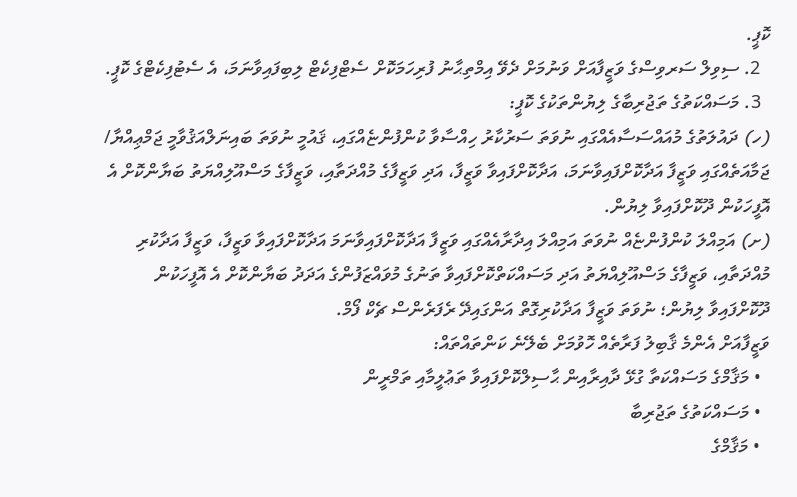ކޮޕީ.
  2. ސިވިލް ސަރވިސްގެ ވަޒީފާއަށް ވަނުމަށް ދެވޭ އިމްތިޙާނު ފުރިހަމަކޮށް ސެޓްފިކެޓް ލިބިފައިވާނަމަ، އެ ސެޓުފިކެޓްގެ ކޮޕީ.
  3. މަސައްކަތުގެ ތަޖުރިބާގެ ލިޔުންތަކުގެ ކޮޕީ:
(ހ) ދައުލަތުގެ މުއައްސަސާއެއްގައި ނުވަތަ ސަރުކާރު ހިއްސާވާ ކުންފުންޏެއްގައި، ޤައުމީ ނުވަތަ ބައިނަލްއަޤުވާމީ ޖަމްޢިއްޔާ/ ޖަމާއަތެއްގައި ވަޒީފާ އަދާކޮށްފައިވާނަމަ، އަދާކޮށްފައިވާ ވަޒީފާ، އަދި ވަޒީފާގެ މުއްދަތާއި، ވަޒީފާގެ މަސްއޫލިއްޔަތު ބަޔާންކޮށް އެ އޮފީހަކުން ދޫކޮށްފައިވާ ލިޔުން.
(ށ) އަމިއްލަ ކުންފުންޏެއް ނުވަތަ އަމިއްލަ އިދާރާއެއްގައި ވަޒީފާ އަދާކޮށްފައިވާނަމަ އަދާކޮށްފައިވާ ވަޒީފާ، ވަޒީފާ އަދާކުރި މުއްދަތާއި، ވަޒީފާގެ މަސްއޫލިއްޔަތު އަދި މަސައްކަތްކޮށްފައިވާ ތަނުގެ މުވައްޒަފުންގެ އަދަދު ބަޔާންކޮށް އެ އޮފީހަކުން ދޫކޮށްފައިވާ ލިޔުން؛ ނުވަތަ ވަޒީފާ އަދާކުރިގޮތް އަންގައިދޭ ރެފަރެންސް ޗެކް ފޯމް.
ވަޒީފާއަށް އެންމެ ޤާބިލު ފަރާތެއް ހޮވުމަށް ބެލޭނެ ކަންތައްތައް:
  • މަޤާމްގެ މަސައްކަތާ ގުޅޭ ދާއިރާއިން ޙާސިލްކޮށްފައިވާ ތަޢުލީމާއި ތަމްރީން
  • މަސައްކަތުގެ ތަޖުރިބާ
  • މަޤާމްގެ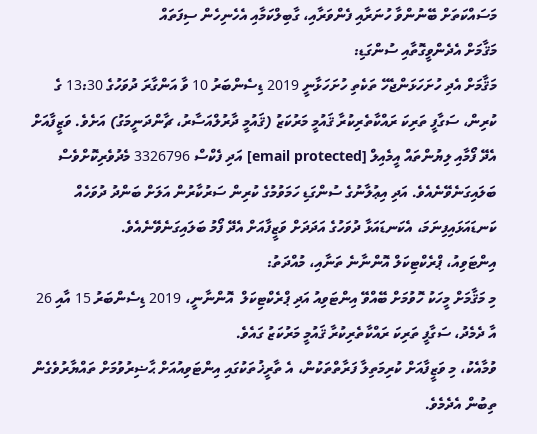މަސައްކަތަށް ބޭނުންވާ ހުނަރާއި ފެންވަރާއި، ގާބިލްކަމާއި އެހެނިހެން ސިފަތައް
މަޤާމަށް އެދެންވީގޮތާއި ސުންގަޑި:
މަޤާމަށް އެދި ހުށަހަޅަންޖެހޭ ތަކެތި ހުށަހަޅާނީ 2019 ޑިސެންބަރު 10 ވާ އަންގާރަ ދުވަހުގެ 13:30 ގެ ކުރިން، ސަގާފީ ތަރިކަ ރައްކާތެރިކުރާ ޤައުމީ މަރުކަޒު (ޤައުމީ ދާރުލްއަސާރު، ޗާންދަނީމަގު) އަށެވެ. ވަޒީފާއަށް އެދޭ ފޯމާއި ލިޔުންތައް އީމެއިލް [email protected] އަދި ފެކްސް 3326796 މެދުވެރިކޮށްވެސް ބަލައިގަނެވޭނެއެވެ. އަދި އިޢުލާނުގެ ސުންގަޑި ހަމަވުމުގެ ކުރިން ސަރުކާރުން އަލަށް ބަންދު ދުވަހެއް ކަނޑައަޅައިފިނަމަ، އެކަނޑައަޅާ ދުވަހުގެ އަދަދަށް ވަޒީފާއަށް އެދޭ ފޯމު ބަލައިގަނެވޭނެއެވެ.
އިންޓަވިއު، ޕްރެކްޓިކަލް އޮންނާނެ ތަނާއި، މުއްދަތު:
މި މަޤާމަށް މީހަކު ހޮވުމަށް ބޭއްވޭ އިންޓަވިއު އަދި ޕްރެކްޓިކަލް  އޮންނާނީ، 2019 ޑިސެންބަރު 15 އާއި 26 އާ ދެމެދު، ސަގާފީ ތަރިކަ ރައްކާތެރިކުރާ ޤައުމީ މަރުކަޒު ގައެވެ.
ވުމާއެކު، މި ވަޒީފާއަށް ކުރިމަތިލާ ފަރާތްތަކުން، އެ ތާރީޚުތަކުގައި އިންޓަވިއުއަށް ޙާޟިރުވުމަށް ތައްޔާރުވެގެން ތިބުން އެދެމެވެ.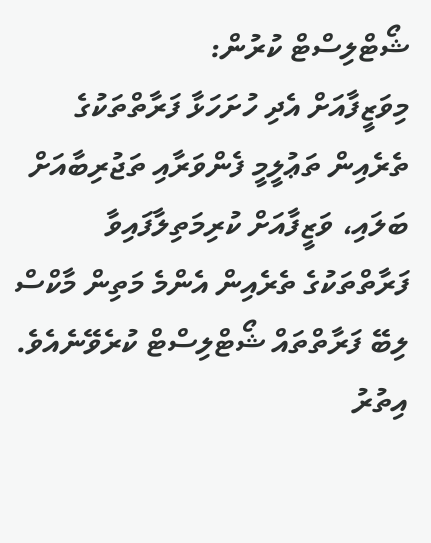ޝޯޓްލިސްޓް ކުރުން:
މިވަޒީފާއަށް އެދި ހުށަހަޅާ ފަރާތްތަކުގެ ތެރެއިން ތަޢުލީމީ ފެންވަރާއި ތަޖުރިބާއަށް ބަލައި، ވަޒީފާއަށް ކުރިމަތިލާފައިވާ ފަރާތްތަކުގެ ތެރެއިން އެންމެ މަތިން މާކްސް ލިބޭ ފަރާތްތައް ޝޯޓްލިސްޓް ކުރެވޭނެއެވެ.
އިތުރު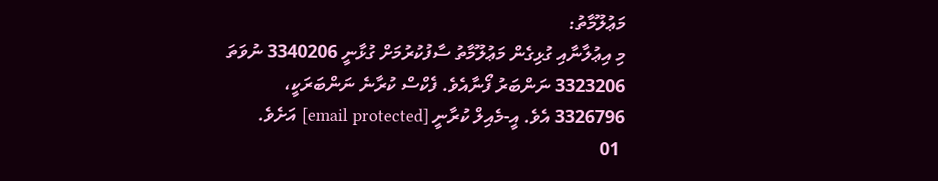މަޢުލޫމާތު:
މި އިޢުލާނާއި ގުޅިގެން މަޢުލޫމާތު ސާފުކުރުމަށް ގުޅާނީ 3340206 ނުވަތަ 3323206 ނަންބަރު ފޯނާއެވެ. ފެކްސް ކުރާނެ ނަންބަރަކީ، 3326796 އެވެ. އީ-މެއިލް ކުރާނީ [email protected] އަށެވެ.
 01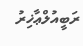ރަބީއުލްޢާޚިރު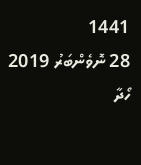1441
28 ނޮވެންބަރު 2019
ހޯދާ